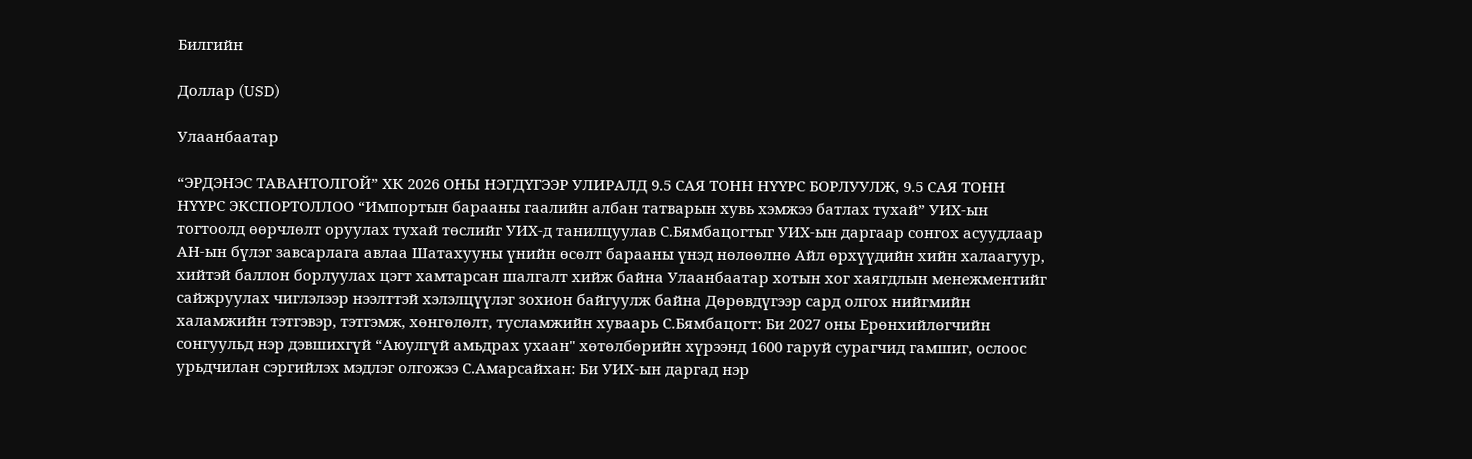Билгийн

Доллар (USD)

Улаанбаатар

“ЭРДЭНЭС ТАВАНТОЛГОЙ” ХК 2026 ОНЫ НЭГДҮГЭЭР УЛИРАЛД 9.5 САЯ ТОНН НҮҮРС БОРЛУУЛЖ, 9.5 САЯ ТОНН НҮҮРС ЭКСПОРТОЛЛОО “Импортын барааны гаалийн албан татварын хувь хэмжээ батлах тухай” УИХ-ын тогтоолд өөрчлөлт оруулах тухай төслийг УИХ-д танилцуулав С.Бямбацогтыг УИХ-ын даргаар сонгох асуудлаар АН-ын бүлэг завсарлага авлаа Шатахууны үнийн өсөлт барааны үнэд нөлөөлнө Айл өрхүүдийн хийн халаагуур, хийтэй баллон борлуулах цэгт хамтарсан шалгалт хийж байна Улаанбаатар хотын хог хаягдлын менежментийг сайжруулах чиглэлээр нээлттэй хэлэлцүүлэг зохион байгуулж байна Дөрөвдүгээр сард олгох нийгмийн халамжийн тэтгэвэр, тэтгэмж, хөнгөлөлт, тусламжийн хуваарь С.Бямбацогт: Би 2027 оны Ерөнхийлөгчийн сонгуульд нэр дэвшихгүй “Аюулгүй амьдрах ухаан" хөтөлбөрийн хүрээнд 1600 гаруй сурагчид гамшиг, ослоос урьдчилан сэргийлэх мэдлэг олгожээ С.Амарсайхан: Би УИХ-ын даргад нэр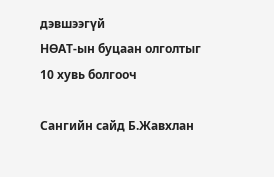дэвшээгүй
НӨАТ-ын буцаан олголтыг 10 хувь болгооч

Сангийн сайд Б.Жавхлан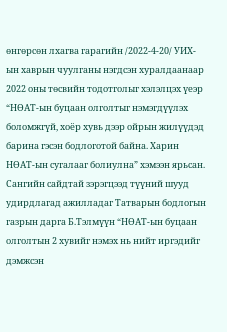өнгөрсөн лхагва гарагийн /2022-4-20/ УИХ-ын хаврын чуулганы нэгдсэн хуралдаанаар 2022 оны төсвийн тодотголыг хэлэлцэх үеэр “НӨАТ-ын буцаан олголтыг нэмэгдүүлэх боломжгүй, хоёр хувь дээр ойрын жилүүдэд барина гэсэн бодлоготой байна. Харин НӨАТ-ын сугалааг болиулна” хэмээн ярьсан. Сангийн сайдтай зэрэгцээд түүний шууд удирдлагад ажилладаг Татварын бодлогын газрын дарга Б.Тэлмүүн “НӨАТ-ын буцаан олголтын 2 хувийг нэмэх нь нийт иргэдийг дэмжсэн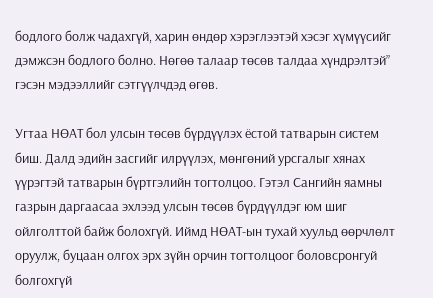бодлого болж чадахгүй, харин өндөр хэрэглээтэй хэсэг хүмүүсийг дэмжсэн бодлого болно. Нөгөө талаар төсөв талдаа хүндрэлтэй” гэсэн мэдээллийг сэтгүүлчдэд өгөв.

Угтаа НӨАТ бол улсын төсөв бүрдүүлэх ёстой татварын систем биш. Далд эдийн засгийг илрүүлэх, мөнгөний урсгалыг хянах үүрэгтэй татварын бүртгэлийн тогтолцоо. Гэтэл Сангийн яамны газрын даргаасаа эхлээд улсын төсөв бүрдүүлдэг юм шиг ойлголттой байж болохгүй. Иймд НӨАТ-ын тухай хуульд өөрчлөлт оруулж, буцаан олгох эрх зүйн орчин тогтолцоог боловсронгуй болгохгүй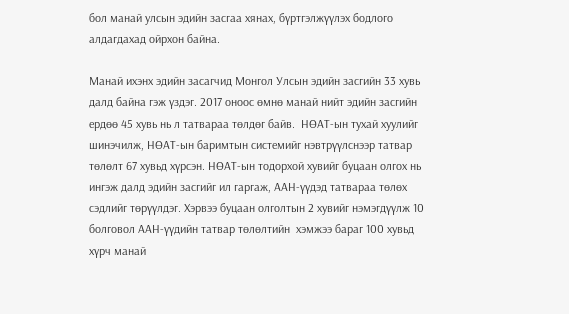бол манай улсын эдийн засгаа хянах, бүртгэлжүүлэх бодлого алдагдахад ойрхон байна.

Манай ихэнх эдийн засагчид Монгол Улсын эдийн засгийн 33 хувь далд байна гэж үздэг. 2017 оноос өмнө манай нийт эдийн засгийн ердөө 45 хувь нь л татвараа төлдөг байв.  НӨАТ-ын тухай хуулийг шинэчилж, НӨАТ-ын баримтын системийг нэвтрүүлснээр татвар төлөлт 67 хувьд хүрсэн. НӨАТ-ын тодорхой хувийг буцаан олгох нь ингэж далд эдийн засгийг ил гаргаж, ААН-үүдэд татвараа төлөх сэдлийг төрүүлдэг. Хэрвээ буцаан олголтын 2 хувийг нэмэгдүүлж 10 болговол ААН-үүдийн татвар төлөлтийн  хэмжээ бараг 100 хувьд хүрч манай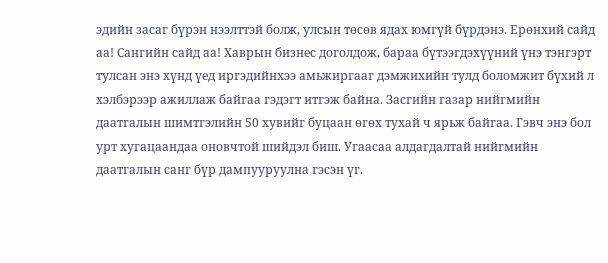эдийн засаг бүрэн нээлттэй болж, улсын төсөв ядах юмгүй бүрдэнэ. Ерөнхий сайд аа! Сангийн сайд аа! Хаврын бизнес доголдож, бараа бүтээгдэхүүний үнэ тэнгэрт тулсан энэ хүнд үед иргэдийнхээ амьжиргааг дэмжихийн тулд боломжит бүхий л хэлбэрээр ажиллаж байгаа гэдэгт итгэж байна. Засгийн газар нийгмийн даатгалын шимтгэлийн 50 хувийг буцаан өгөх тухай ч ярьж байгаа. Гэвч энэ бол урт хугацаандаа оновчтой шийдэл биш. Угаасаа алдагдалтай нийгмийн даатгалын санг бүр дампууруулна гэсэн үг.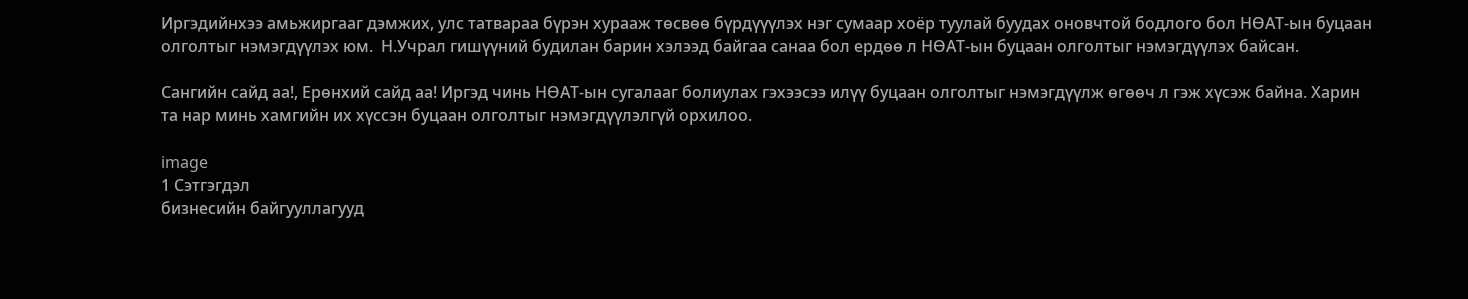Иргэдийнхээ амьжиргааг дэмжих, улс татвараа бүрэн хурааж төсвөө бүрдүүүлэх нэг сумаар хоёр туулай буудах оновчтой бодлого бол НӨАТ-ын буцаан олголтыг нэмэгдүүлэх юм.  Н.Учрал гишүүний будилан барин хэлээд байгаа санаа бол ердөө л НӨАТ-ын буцаан олголтыг нэмэгдүүлэх байсан.

Сангийн сайд аа!, Ерөнхий сайд аа! Иргэд чинь НӨАТ-ын сугалааг болиулах гэхээсээ илүү буцаан олголтыг нэмэгдүүлж өгөөч л гэж хүсэж байна. Харин та нар минь хамгийн их хүссэн буцаан олголтыг нэмэгдүүлэлгүй орхилоо.

image
1 Сэтгэгдэл
бизнесийн байгууллагууд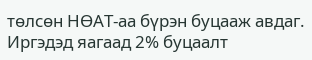төлсөн НӨАТ-аа бүрэн буцааж авдаг. Иргэдэд яагаад 2% буцаалт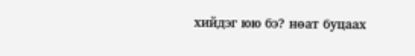хийдэг юю бэ? нөат буцаах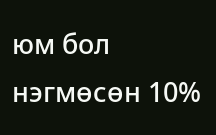юм бол нэгмөсөн 10%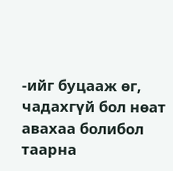-ийг буцааж өг, чадахгүй бол нөат авахаа болибол таарна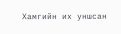Хамгийн их уншсан